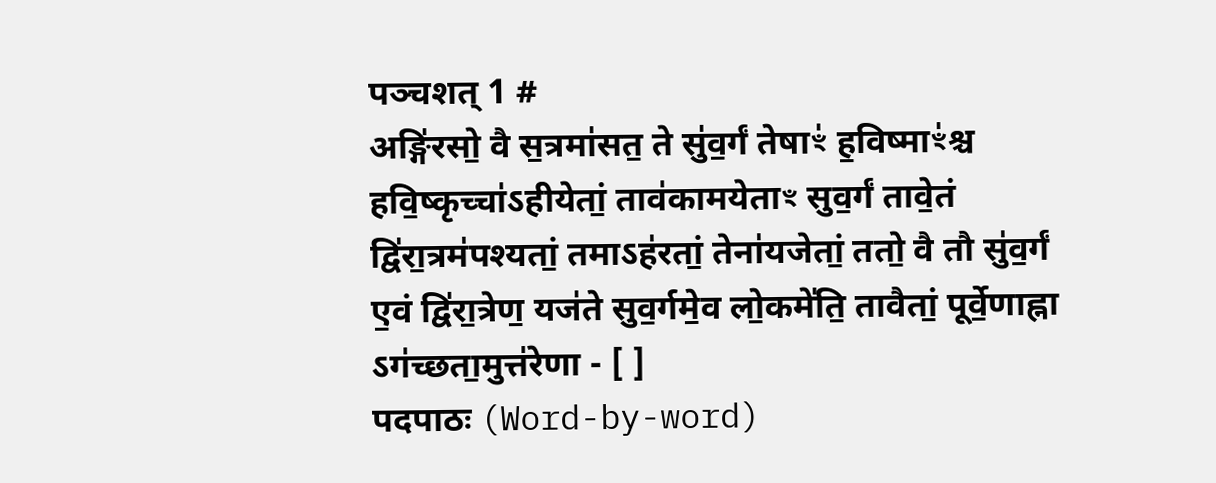पञ्चशत् 1 #
अङ्गि॑रसो॒ वै स॒त्रमा॑सत॒ ते सु॑व॒र्गं तेषाꣳ॑ ह॒विष्माꣳ॑श्च हवि॒ष्कृच्चा॑ऽहीयेतां॒ ताव॑कामयेताꣳ सुव॒र्गं तावे॒तं द्वि॑रा॒त्रम॑पश्यतां॒ तमाऽह॑रतां॒ तेना॑यजेतां॒ ततो॒ वै तौ सु॑व॒र्गं ए॒वं द्वि॑रा॒त्रेण॒ यज॑ते सुव॒र्गमे॒व लो॒कमे॑ति॒ तावैतां॒ पूर्वे॒णाह्ना ऽग॑च्छता॒मुत्त॑रेणा - [ ]
पदपाठः (Word-by-word)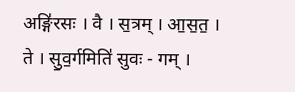अङ्गि॑रसः । वै । स॒त्रम् । आ॒स॒त॒ । ते । सु॒व॒र्गमिति॑ सुवः - गम् ।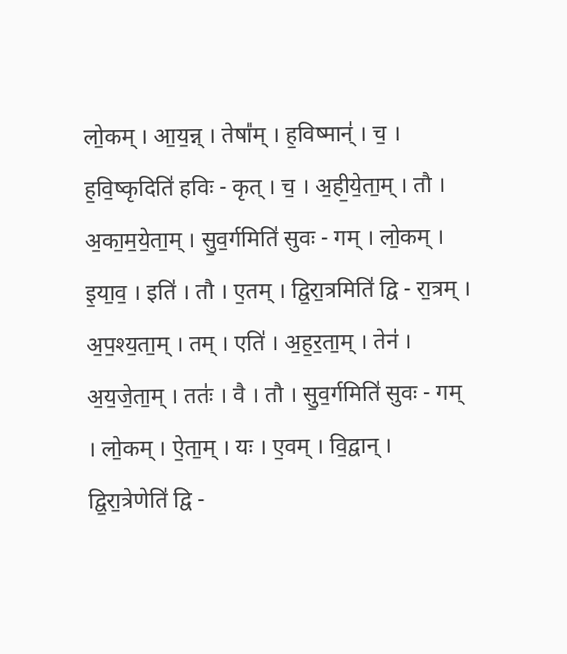लो॒कम् । आ॒य॒न्न् । तेषा᳚म् । ह॒विष्मान्॑ । च॒ । ह॒वि॒ष्कृदिति॑ हविः - कृत् । च॒ । अ॒ही॒ये॒ता॒म् । तौ । अ॒का॒म॒ये॒ता॒म् । सु॒व॒र्गमिति॑ सुवः - गम् । लो॒कम् । इ॒या॒व॒ । इति॑ । तौ । ए॒तम् । द्वि॒रा॒त्रमिति॑ द्वि - रा॒त्रम् । अ॒प॒श्य॒ता॒म् । तम् । एति॑ । अ॒ह॒र॒ता॒म् । तेन॑ । अ॒य॒जे॒ता॒म् । ततः॑ । वै । तौ । सु॒व॒र्गमिति॑ सुवः - गम् । लो॒कम् । ऐ॒ता॒म् । यः । ए॒वम् । वि॒द्वान् । द्वि॒रा॒त्रेणेति॑ द्वि -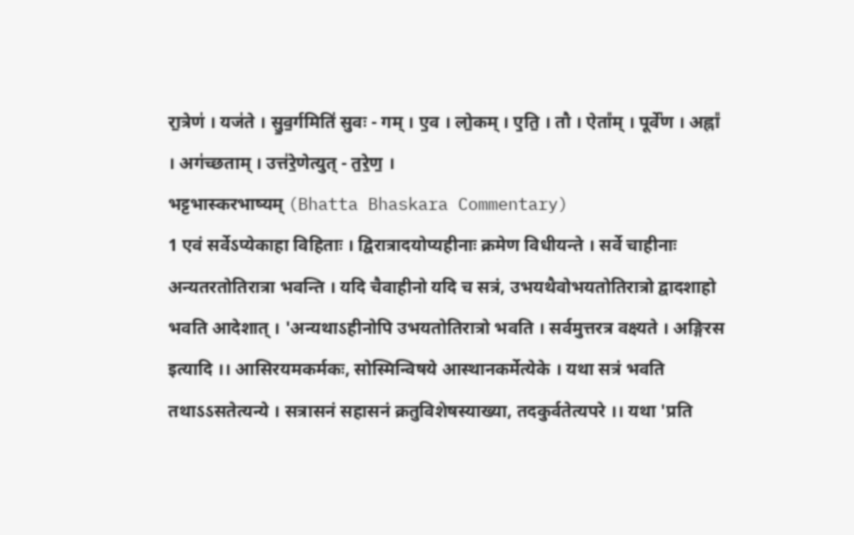रा॒त्रेण॑ । यज॑ते । सु॒व॒र्गमिति॑ सुवः - गम् । ए॒व । लो॒कम् । ए॒ति॒ । तौ । ऐता᳚म् । पूर्वे॑ण । अह्ना᳚ । अग॑च्छताम् । उत्त॑रे॒णेत्युत् - त॒रे॒ण॒ ।
भट्टभास्करभाष्यम् (Bhatta Bhaskara Commentary)
1 एवं सर्वेऽप्येकाहा विहिताः । द्विरात्रादयोप्यहीनाः क्रमेण विधीयन्ते । सर्वे चाहीनाः अन्यतरतोतिरात्रा भवन्ति । यदि चैवाहीनो यदि च सत्रं, उभयथैवोभयतोतिरात्रो द्वादशाहो भवति आदेशात् । 'अन्यथाऽहीनोपि उभयतोतिरात्रो भवति । सर्वमुत्तरत्र वक्ष्यते । अङ्गिरस इत्यादि ।। आसिरयमकर्मकः, सोस्मिन्विषये आस्थानकर्मेत्येके । यथा सत्रं भवति तथाऽऽसतेत्यन्ये । सत्रासनं सहासनं क्रतुविशेषस्याख्या, तदकुर्वतेत्यपरे ।। यथा 'प्रति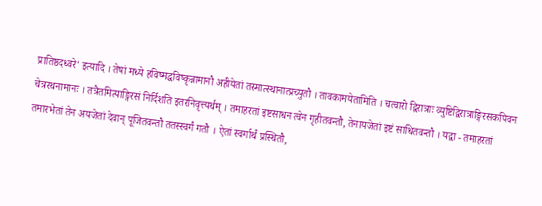प्रातिष्ठदध्वरे' इत्यादि । तेषां मध्ये हविष्मद्धविष्कृन्नामानौ अहीयेतां तस्मात्स्थानात्प्रच्युतौ । तावकामयेतामिति । चत्वारो द्विरात्राः व्युष्टिद्विरात्राङ्गिरसकपिवन चेत्ररथनामानः । तत्रैतमित्याङ्गिरसं निर्दिशति इतरनिवृत्त्यर्थम् । तमाहरतां इष्टसाधन त्वेन गृहीतवन्तौ, तेनायजेतां इष्टं साधितवन्तौ । यद्वा - तमाहरतां तमारभेतां तेन अयजेतां देवान् पूजितवन्तौ ततस्स्वर्गं गतौ । ऐतां स्वर्गार्थं प्रस्थितौ,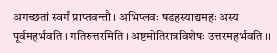अगच्छतां स्वर्गं प्राप्तवन्तौ । अभिप्लवः षडहस्याद्यमहः अस्य पूर्वमहर्भवति । गतिरुत्तरमिति । अष्टमोतिरात्रविशेषः उत्तरमहर्भवति ।।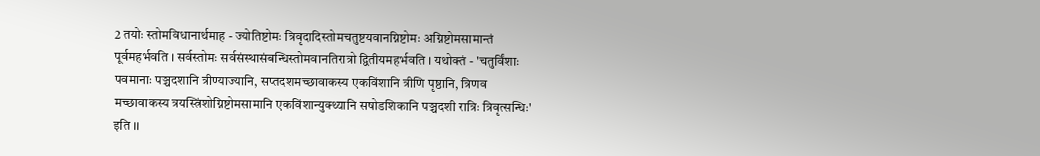2 तयोः स्तोमविधानार्थमाह - ज्योतिष्टोमः त्रिवृदादिस्तोमचतुष्टयवानग्निष्टोमः अग्निष्टोमसामान्तं पूर्वमहर्भवति । सर्वस्तोमः सर्वसंस्थासंबन्धिस्तोमवानतिरात्रो द्वितीयमहर्भवति । यथोक्तं - 'चतुर्विंशाः पवमानाः पञ्चदशानि त्रीण्याज्यानि, सप्तदशमच्छावाकस्य एकविंशानि त्रीणि पृष्ठानि, त्रिणव मच्छावाकस्य त्रयस्त्रिंशोग्निष्टोमसामानि एकविंशान्युक्थ्यानि सषोडशिकानि पञ्चदशी रात्रिः त्रिवृत्सन्धिः' इति ।।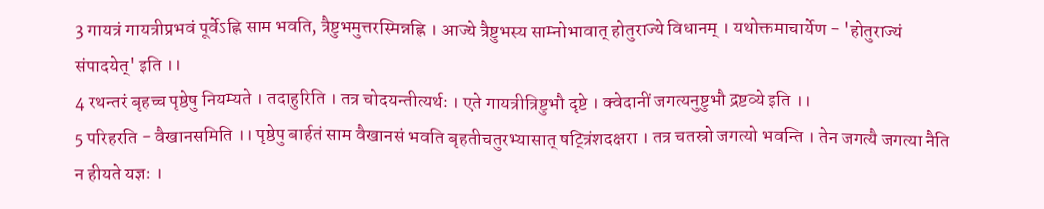3 गायत्रं गायत्रीप्रभवं पूर्वेऽह्नि साम भवति, त्रैष्टुभमुत्तरस्मिन्नह्नि । आज्ये त्रैष्टुभस्य साम्नोभावात् होतुराज्ये विधानम् । यथोक्तमाचार्येण - 'होतुराज्यं संपादयेत्' इति ।।
4 रथन्तरं बृहच्च पृष्ठेषु नियम्यते । तदाहुरिति । तत्र चोदयन्तीत्यर्थः । एते गायत्रीत्रिष्टुभौ दृष्टे । क्वेदानीं जगत्यनुष्टुभौ द्रष्टव्ये इति ।।
5 परिहरति - वैखानसमिति ।। पृष्ठेपु बार्हतं साम वैखानसं भवति बृहतीचतुरभ्यासात् षट्त्रिंशदक्षरा । तत्र चतस्रो जगत्यो भवन्ति । तेन जगत्यै जगत्या नैति न हीयते यज्ञः ।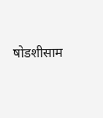षोडशीसाम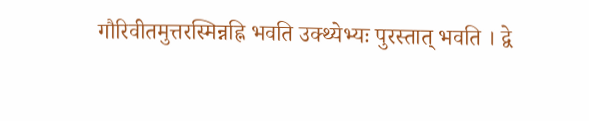गौरिवीतमुत्तरस्मिन्नह्नि भवति उक्थ्येभ्यः पुरस्तात् भवति । द्वे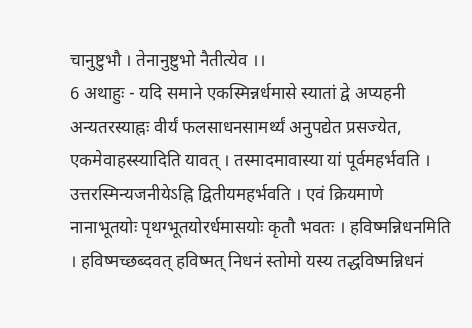चानुष्टुभौ । तेनानुष्टुभो नैतीत्येव ।।
6 अथाहुः - यदि समाने एकस्मिन्नर्धमासे स्यातां द्वे अप्यहनी अन्यतरस्याह्नः वीर्यं फलसाधनसामर्थ्यं अनुपद्येत प्रसज्येत, एकमेवाहस्स्यादिति यावत् । तस्मादमावास्या यां पूर्वमहर्भवति । उत्तरस्मिन्यजनीयेऽह्नि द्वितीयमहर्भवति । एवं क्रियमाणे नानाभूतयोः पृथग्भूतयोरर्धमासयोः कृतौ भवतः । हविष्मन्निधनमिति । हविष्मच्छब्दवत् हविष्मत् निधनं स्तोमो यस्य तद्धविष्मन्निधनं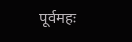पूर्वमहः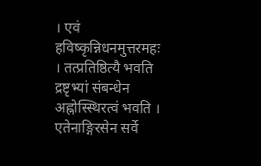। एवं हविष्कृन्निधनमुत्तरमहः । तत्प्रतिष्ठित्यै भवति द्रष्टृभ्यां संबन्धेन अह्नोस्स्थिरत्वं भवति । एतेनाङ्गिरसेन सर्वे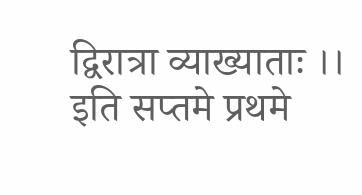द्विरात्रा व्याख्याताः ।।
इति सप्तमे प्रथमे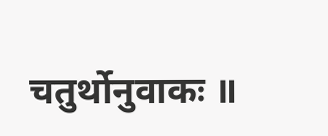चतुर्थोनुवाकः ॥